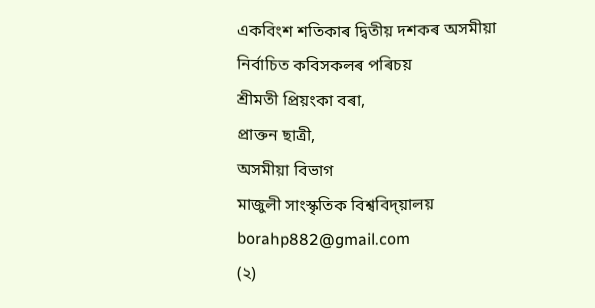একবিংশ শতিকাৰ দ্বিতীয় দশকৰ অসমীয়া নিৰ্বাচিত কবিসকলৰ পৰিচয়
শ্ৰীমতী প্ৰিয়ংকা বৰা,
প্ৰাক্তন ছাত্ৰী,
অসমীয়া বিভাগ
মাজুলী সাংস্কৃতিক বিশ্ববিদ্য়ালয়
borahp882@gmail.com
(২)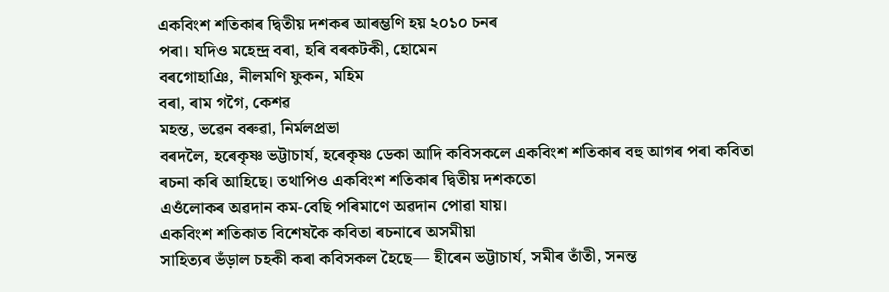একবিংশ শতিকাৰ দ্বিতীয় দশকৰ আৰম্ভণি হয় ২০১০ চনৰ
পৰা। যদিও মহেন্দ্ৰ বৰা, হৰি বৰকটকী, হোমেন
বৰগোহাঞি, নীলমণি ফুকন, মহিম
বৰা, ৰাম গগৈ, কেশৱ
মহন্ত, ভৱেন বৰুৱা, নিৰ্মলপ্ৰভা
বৰদলৈ, হৰেকৃষ্ণ ভট্টাচাৰ্য, হৰেকৃষ্ণ ডেকা আদি কবিসকলে একবিংশ শতিকাৰ বহু আগৰ পৰা কবিতা
ৰচনা কৰি আহিছে। তথাপিও একবিংশ শতিকাৰ দ্বিতীয় দশকতো
এওঁলোকৰ অৱদান কম-বেছি পৰিমাণে অৱদান পোৱা যায়।
একবিংশ শতিকাত বিশেষকৈ কবিতা ৰচনাৰে অসমীয়া
সাহিত্যৰ ভঁড়াল চহকী কৰা কবিসকল হৈছে― হীৰেন ভট্টাচাৰ্য, সমীৰ তাঁতী, সনন্ত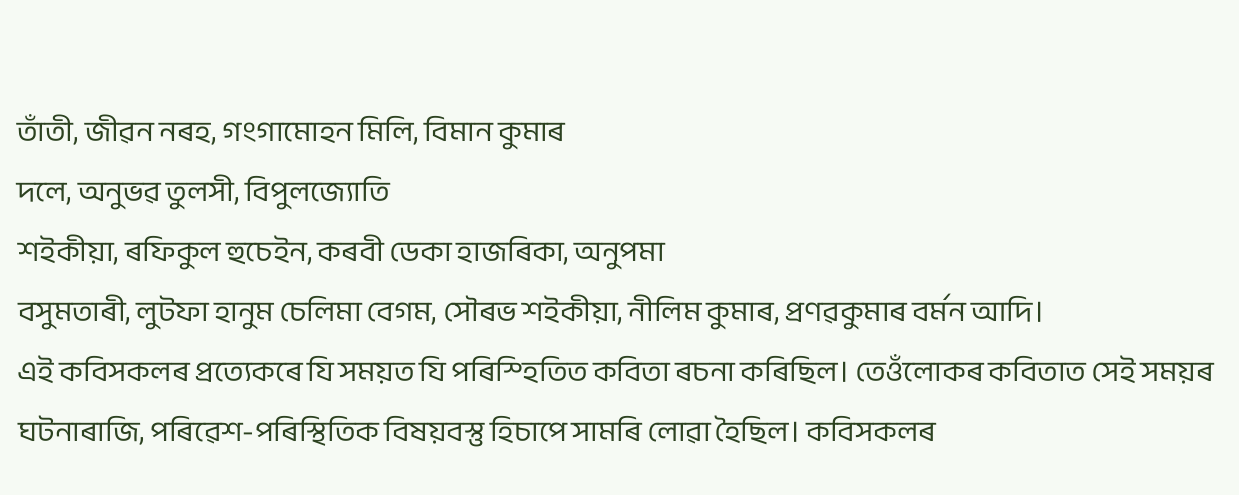তাঁতী, জীৱন নৰহ, গংগামোহন মিলি, বিমান কুমাৰ
দলে, অনুভৱ তুলসী, বিপুলজ্যোতি
শইকীয়া, ৰফিকুল হুচেইন, কৰবী ডেকা হাজৰিকা, অনুপমা
বসুমতাৰী, লুটফা হানুম চেলিমা বেগম, সৌৰভ শইকীয়া, নীলিম কুমাৰ, প্ৰণৱকুমাৰ বৰ্মন আদি।
এই কবিসকলৰ প্ৰত্যেকৰে যি সময়ত যি পৰিস্হিতিত কবিতা ৰচনা কৰিছিল। তেওঁলোকৰ কবিতাত সেই সময়ৰ ঘটনাৰাজি, পৰিৱেশ-পৰিস্থিতিক বিষয়বস্তু হিচাপে সামৰি লোৱা হৈছিল। কবিসকলৰ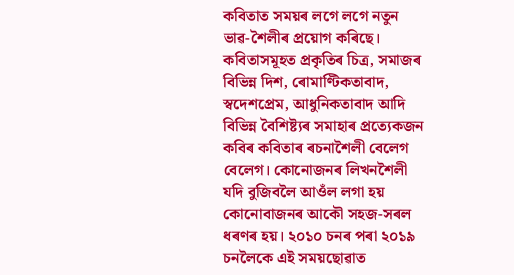কবিতাত সময়ৰ লগে লগে নতুন ভাৱ-শৈলীৰ প্ৰয়োগ কৰিছে। কবিতাসমূহত প্ৰকৃতিৰ চিত্ৰ, সমাজৰ বিভিন্ন দিশ, ৰোমাণ্টিকতাবাদ, স্বদেশপ্রেম, আধুনিকতাবাদ আদি বিভিন্ন বৈশিষ্ট্যৰ সমাহাৰ প্ৰত্যেকজন কবিৰ কবিতাৰ ৰচনাশৈলী বেলেগ বেলেগ। কোনোজনৰ লিখনশৈলী যদি বুজিবলৈ আওঁল লগা হয় কোনোবাজনৰ আকৌ সহজ-সৰল ধৰণৰ হয়। ২০১০ চনৰ পৰা ২০১৯ চনলৈকে এই সময়ছোৱাত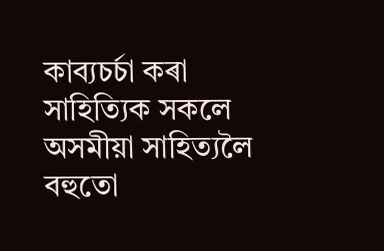কাব্যচৰ্চা কৰা সাহিত্যিক সকলে অসমীয়া সাহিত্যলৈ বহুতো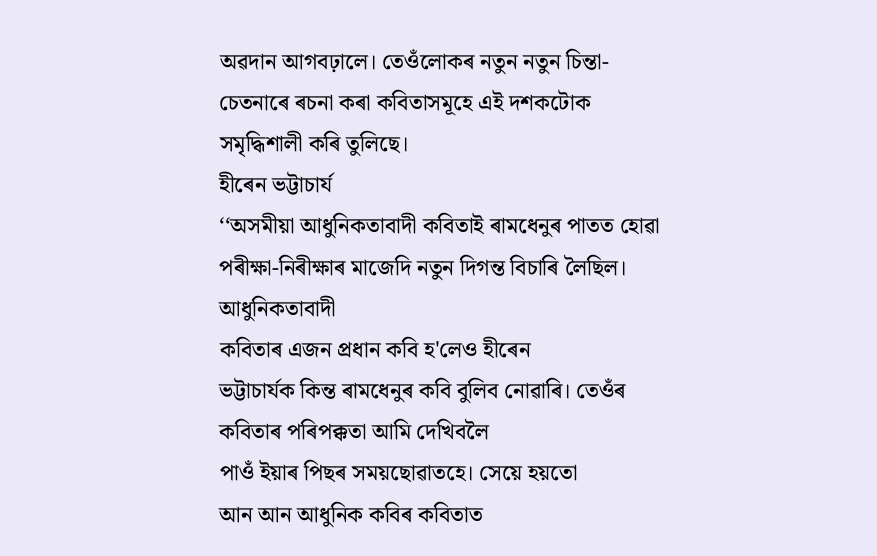অৱদান আগবঢ়ালে। তেওঁলোকৰ নতুন নতুন চিন্তা-চেতনাৰে ৰচনা কৰা কবিতাসমূহে এই দশকটোক সমৃদ্ধিশালী কৰি তুলিছে।
হীৰেন ভট্টাচাৰ্য
‘‘অসমীয়া আধুনিকতাবাদী কবিতাই ৰামধেনুৰ পাতত হোৱা
পৰীক্ষা-নিৰীক্ষাৰ মাজেদি নতুন দিগন্ত বিচাৰি লৈছিল। আধুনিকতাবাদী
কবিতাৰ এজন প্ৰধান কবি হ'লেও হীৰেন
ভট্টাচাৰ্যক কিন্ত ৰামধেনুৰ কবি বুলিব নোৱাৰি। তেওঁৰ কবিতাৰ পৰিপক্কতা আমি দেখিবলৈ
পাওঁ ইয়াৰ পিছৰ সময়ছোৱাতহে। সেয়ে হয়তো
আন আন আধুনিক কবিৰ কবিতাত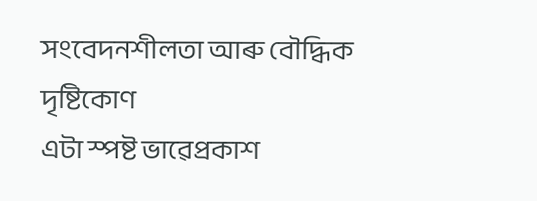সংবেদনশীলতা আৰু বৌদ্ধিক দৃষ্টিকোণ
এটা স্পষ্ট ভাৱেপ্ৰকাশ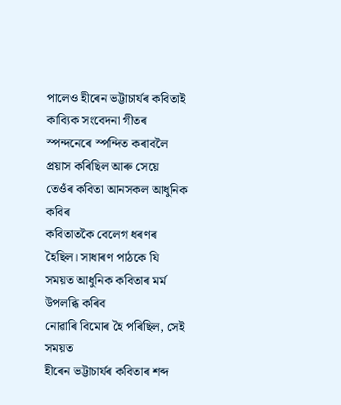পালেও হীৰেন ভট্টাচাৰ্যৰ কবিতাই কাব্যিক সংবেদনা গীতৰ
স্পন্দনেৰে স্পন্দিত কৰাবলৈ প্ৰয়াস কৰিছিল আৰু সেয়ে তেওঁৰ কবিতা আনসকল আধুনিক কবিৰ
কবিতাতকৈ বেলেগ ধৰণৰ হৈছিল। সাধাৰণ পাঠকে যি সময়ত আধুনিক কবিতাৰ মৰ্ম উপলব্ধি কৰিব
নোৱাৰি বিমোৰ হৈ পৰিছিল, সেই সময়ত
হীৰেন ভট্টাচাৰ্যৰ কবিতাৰ শব্দ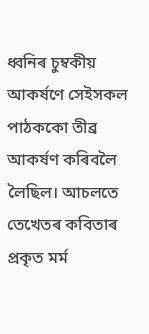ধ্বনিৰ চুম্বকীয় আকৰ্ষণে সেইসকল পাঠককো তীব্ৰ
আকৰ্ষণ কৰিবলৈ লৈছিল। আচলতে তেখেতৰ কবিতাৰ প্ৰকৃত মৰ্ম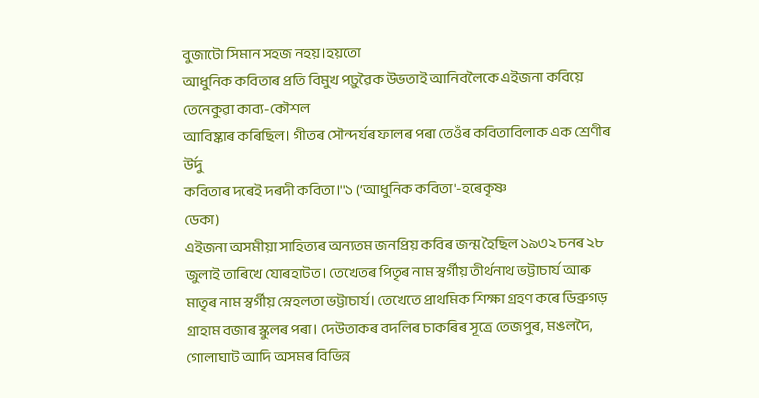বুজাটো সিমান সহজ নহয়।হয়তো
আধুনিক কবিতাৰ প্ৰতি বিমুখ পঢ়ুৱৈক উভতাই আনিবলৈকে এইজনা কবিয়ে তেনেকুৱা কাব্য-কৌশল
আবিষ্কাৰ কৰিছিল। গীতৰ সৌন্দৰ্যৰ ফালৰ পৰা তেওঁৰ কবিতাবিলাক এক শ্ৰেণীৰ উৰ্দু
কবিতাৰ দৰেই দৰদী কবিতা।''১ (‘আধুনিক কবিতা'-হৰেকৃষ্ণ
ডেকা)
এইজনা অসমীয়া সাহিত্যৰ অন্যতম জনপ্ৰিয় কবিৰ জন্ম হৈছিল ১৯৩২ চনৰ ২৮ জুলাই তাৰিখে যোৰহাটত। তেখেতৰ পিতৃৰ নাম স্বৰ্গীয় তীৰ্থনাথ ভট্টাচাৰ্য আৰু মাতৃৰ নাম স্বৰ্গীয় স্নেহলতা ভট্টাচাৰ্য। তেখেতে প্ৰাথমিক শিক্ষা গ্ৰহণ কৰে ডিব্ৰুগড় গ্ৰাহাম বজাৰ স্কুলৰ পৰা। দেউতাকৰ বদলিৰ চাকৰিৰ সূত্ৰে তেজপুৰ, মঙলদৈ, গোলাঘাট আদি অসমৰ বিভিন্ন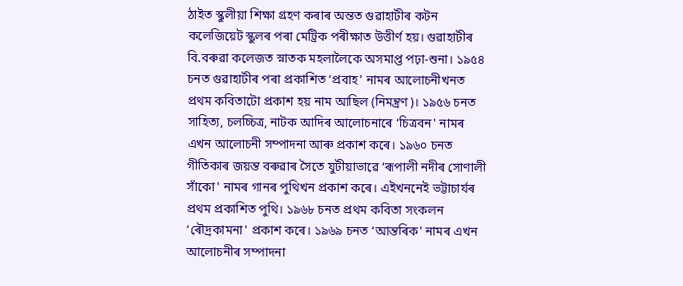ঠাইত স্কুলীয়া শিক্ষা গ্ৰহণ কৰাৰ অন্তত গুৱাহাটীৰ কটন কলেজিয়েট স্কুলৰ পৰা মেট্ৰিক পৰীক্ষাত উত্তীৰ্ণ হয়। গুৱাহাটীৰ বি.বৰুৱা কলেজত স্নাতক মহলালৈকে অসমাপ্ত পঢ়া-শুনা। ১৯৫৪ চনত গুৱাহাটীৰ পৰা প্ৰকাশিত ‘প্ৰবাহ' নামৰ আলোচনীখনত প্ৰথম কবিতাটো প্ৰকাশ হয় নাম আছিল (নিমন্ত্ৰণ)। ১৯৫৬ চনত সাহিত্য, চলচ্চিত্ৰ, নাটক আদিৰ আলোচনাৰে ‘চিত্ৰবন' নামৰ এখন আলোচনী সম্পাদনা আৰু প্ৰকাশ কৰে। ১৯৬০ চনত গীতিকাৰ জয়ন্ত বৰুৱাৰ সৈতে যুটীয়াভাৱে ‘ৰূপালী নদীৰ সোণালী সাঁকো' নামৰ গানৰ পুথিখন প্ৰকাশ কৰে। এইখননেই ভট্টাচাৰ্যৰ প্ৰথম প্ৰকাশিত পুথি। ১৯৬৮ চনত প্ৰথম কবিতা সংকলন ‘ৰৌদ্ৰকামনা' প্ৰকাশ কৰে। ১৯৬৯ চনত ‘আন্তৰিক' নামৰ এখন আলোচনীৰ সম্পাদনা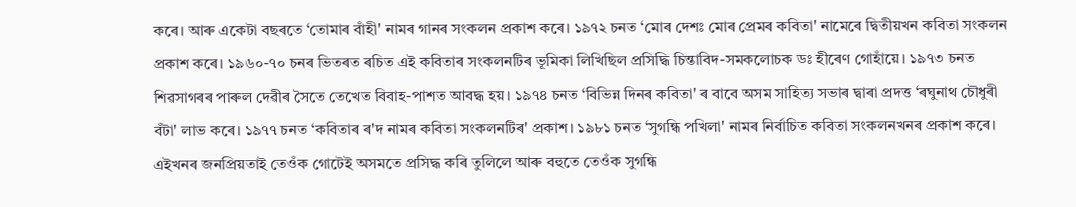কৰে। আৰু একেটা বছৰতে ‘তোমাৰ বাঁহী' নামৰ গানৰ সংকলন প্ৰকাশ কৰে। ১৯৭২ চনত ‘মোৰ দেশঃ মোৰ প্ৰেমৰ কবিতা' নামেৰে দ্বিতীয়খন কবিতা সংকলন প্ৰকাশ কৰে। ১৯৬০-৭০ চনৰ ভিতৰত ৰচিত এই কবিতাৰ সংকলনটিৰ ভূমিকা লিখিছিল প্ৰসিদ্ধি চিন্তাবিদ-সমকলোচক ডঃ হীৰেণ গোহাঁয়ে। ১৯৭৩ চনত শিৱসাগৰৰ পাৰুল দেৱীৰ সৈতে তেখেত বিবাহ-পাশত আবদ্ধ হয়। ১৯৭৪ চনত ‘বিভিন্ন দিনৰ কবিতা' ৰ বাবে অসম সাহিত্য সভাৰ দ্বাৰা প্ৰদত্ত ‘ৰঘুনাথ চৌধুৰী বঁটা' লাভ কৰে। ১৯৭৭ চনত ‘কবিতাৰ ৰ'দ নামৰ কবিতা সংকলনটিৰ' প্ৰকাশ। ১৯৮১ চনত ‘সুগন্ধি পখিলা' নামৰ নিৰ্বাচিত কবিতা সংকলনখনৰ প্ৰকাশ কৰে। এইখনৰ জনপ্ৰিয়তাই তেওঁক গোটেই অসমতে প্ৰসিদ্ধ কৰি তুলিলে আৰু বহুতে তেওঁক সুগন্ধি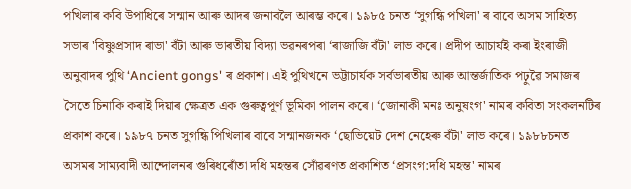পখিলাৰ কবি উপাধিৰে সন্মান আৰু আদৰ জনাবলৈ আৰম্ভ কৰে। ১৯৮৫ চনত ‘সুগন্ধি পখিলা' ৰ বাবে অসম সাহিত্য সভাৰ 'বিষ্ণুপ্ৰসাদ ৰাভা' বঁটা আৰু ভাৰতীয় বিদ্যা ভৱনৰপৰা ‘ৰাজাজি বঁটা' লাভ কৰে। প্ৰদীপ আচাৰ্যই কৰা ইংৰাজী অনুবাদৰ পুথি ‘Ancient gongs' ৰ প্ৰকাশ। এই পুথিখনে ভট্টাচাৰ্যক সৰ্বভাৰতীয় আৰু আন্তৰ্জাতিক পঢ়ুৱৈ সমাজৰ সৈতে চিনাকি কৰাই দিয়াৰ ক্ষেত্ৰত এক গুৰুত্বপূৰ্ণ ভূমিকা পালন কৰে। ‘জোনাকী মনঃ অনুষংগ' নামৰ কবিতা সংকলনটিৰ প্ৰকাশ কৰে। ১৯৮৭ চনত সুগন্ধি পিখিলাৰ বাবে সন্মানজনক ‘ছোভিয়েট দেশ নেহেৰু বঁটা' লাভ কৰে। ১৯৮৮চনত অসমৰ সাম্যবাদী আন্দোলনৰ গুৰিধৰোঁতা দধি মহন্তৰ সোঁৱৰণত প্ৰকাশিত ‘প্ৰসংগ:দধি মহন্ত' নামৰ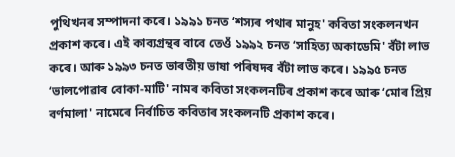পুথিখনৰ সম্পাদনা কৰে। ১৯৯১ চনত ‘শস্যৰ পথাৰ মানুহ' কবিতা সংকলনখন প্ৰকাশ কৰে। এই কাব্যগ্ৰন্থৰ বাবে তেওঁ ১৯৯২ চনত ‘সাহিত্য অকাডেমি' বঁটা লাভ কৰে। আৰু ১৯৯৩ চনত ভাৰতীয় ভাষা পৰিষদৰ বঁটা লাভ কৰে। ১৯৯৫ চনত ‘ভালপোৱাৰ বোকা-মাটি' নামৰ কবিতা সংকলনটিৰ প্ৰকাশ কৰে আৰু ‘মোৰ প্ৰিয় বৰ্ণমালা' নামেৰে নিৰ্বাচিত কবিতাৰ সংকলনটি প্ৰকাশ কৰে।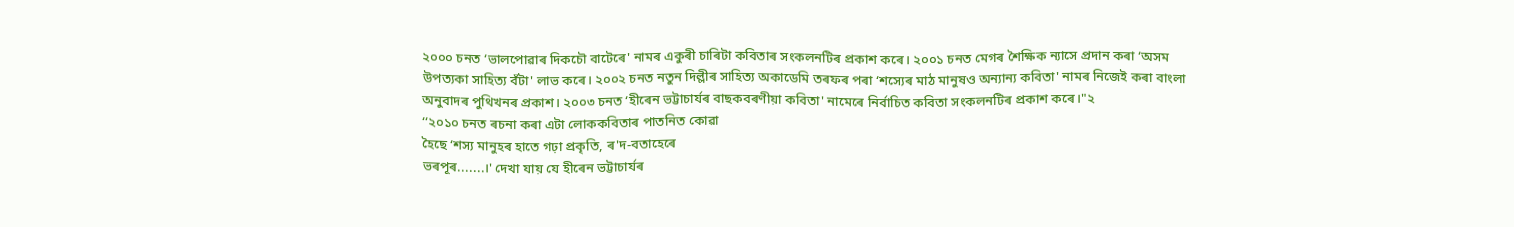২০০০ চনত ‘ভালপোৱাৰ দিকচৌ বাটেৰে' নামৰ একুৰী চাৰিটা কবিতাৰ সংকলনটিৰ প্ৰকাশ কৰে। ২০০১ চনত মেগৰ শৈক্ষিক ন্যাসে প্ৰদান কৰা ‘অসম উপত্যকা সাহিত্য বঁটা' লাভ কৰে। ২০০২ চনত নতুন দিল্লীৰ সাহিত্য অকাডেমি তৰফৰ পৰা ‘শস্যেৰ মাঠ মানুষও অন্যান্য কবিতা' নামৰ নিজেই কৰা বাংলা অনুবাদৰ পুথিখনৰ প্ৰকাশ। ২০০৩ চনত ‘হীৰেন ভট্টাচাৰ্যৰ বাছকবৰণীয়া কবিতা' নামেৰে নিৰ্বাচিত কবিতা সংকলনটিৰ প্ৰকাশ কৰে।"২
‘‘২০১০ চনত ৰচনা কৰা এটা লোককবিতাৰ পাতনিত কোৱা
হৈছে ‘শস্য মানুহৰ হাতে গঢ়া প্ৰকৃতি, ৰ'দ-বতাহেৰে
ভৰপূৰ.......।' দেখা যায় যে হীৰেন ভট্টাচাৰ্যৰ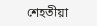শেহতীয়া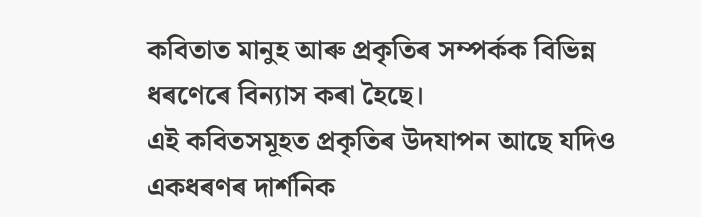কবিতাত মানুহ আৰু প্ৰকৃতিৰ সম্পৰ্কক বিভিন্ন ধৰণেৰে বিন্যাস কৰা হৈছে।
এই কবিতসমূহত প্ৰকৃতিৰ উদযাপন আছে যদিও একধৰণৰ দাৰ্শনিক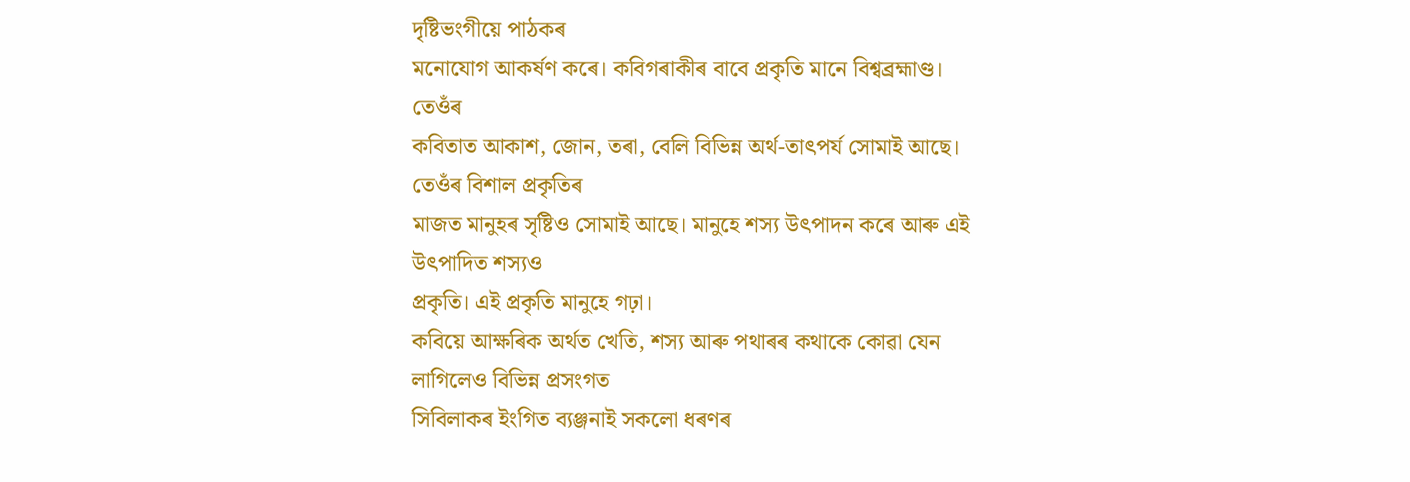দৃষ্টিভংগীয়ে পাঠকৰ
মনোযোগ আকৰ্ষণ কৰে। কবিগৰাকীৰ বাবে প্ৰকৃতি মানে বিশ্বব্ৰহ্মাণ্ড। তেওঁৰ
কবিতাত আকাশ, জোন, তৰা, বেলি বিভিন্ন অৰ্থ-তাৎপৰ্য সোমাই আছে। তেওঁৰ বিশাল প্ৰকৃতিৰ
মাজত মানুহৰ সৃষ্টিও সোমাই আছে। মানুহে শস্য উৎপাদন কৰে আৰু এই উৎপাদিত শস্যও
প্ৰকৃতি। এই প্ৰকৃতি মানুহে গঢ়া।
কবিয়ে আক্ষৰিক অৰ্থত খেতি, শস্য আৰু পথাৰৰ কথাকে কোৱা যেন লাগিলেও বিভিন্ন প্ৰসংগত
সিবিলাকৰ ইংগিত ব্যঞ্জনাই সকলো ধৰণৰ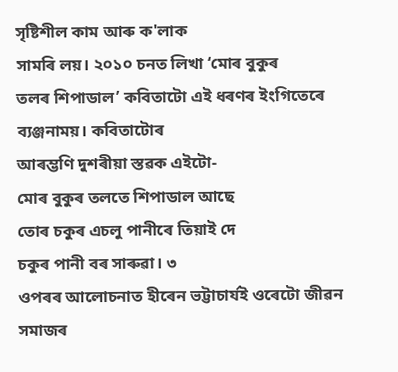সৃষ্টিশীল কাম আৰু ক'লাক
সামৰি লয়। ২০১০ চনত লিখা ‘মোৰ বুকুৰ
তলৰ শিপাডাল’ কবিতাটো এই ধৰণৰ ইংগিতেৰে ব্যঞ্জনাময়। কবিতাটোৰ
আৰম্ভণি দুশৰীয়া স্তৱক এইটো-
মোৰ বুকুৰ তলতে শিপাডাল আছে
তোৰ চকুৰ এচলু পানীৰে তিয়াই দে
চকুৰ পানী বৰ সাৰুৱা। ৩
ওপৰৰ আলোচনাত হীৰেন ভট্টাচাৰ্যই ওৰেটো জীৱন সমাজৰ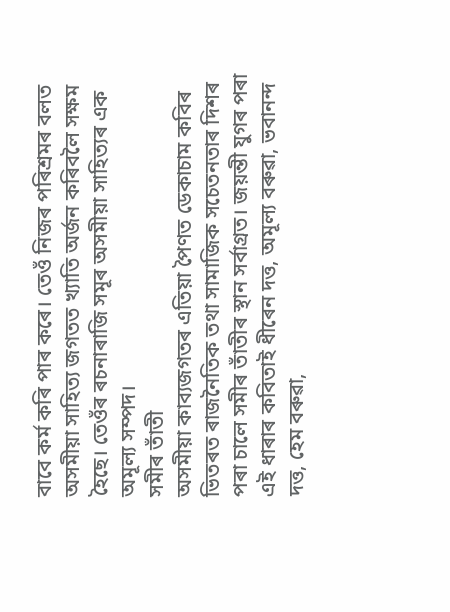বাবে কৰ্ম কৰি পাৰ কৰে। তেওঁ নিজৰ পৰিশ্ৰমৰ বলত অসমীয়া সাহিত্য জগতত খ্যাতি অর্জন কৰিবলৈ সক্ষম হৈছে। তেওঁৰ ৰচনাৰাজি সমূৰ অসমীয়া সাহিত্যৰ এক অমূল্য সম্পদ।
সমীৰ তাঁতী
অসমীয়া কাব্যজগতৰ এতিয়া পৈণত ডেকাচাম কবিৰ ভিতৰত ৰাজনৈতিক তথা সামাজিক সচেতনতাৰ দিশৰ পৰা চালে সমীৰ তাঁতীৰ স্থান সৰ্বাগ্ৰত। জয়ন্তী যুগৰ পৰা এই ধাৰাৰ কবিতাই ধীৰেন দত্ত, অমূল্য বৰুৱা, ভবানন্দ দত্ত, হেম বৰুৱা,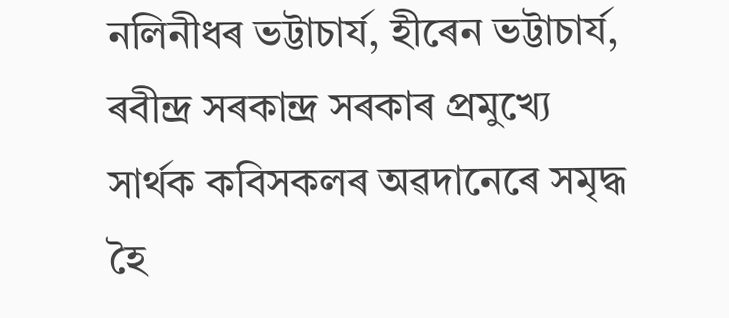নলিনীধৰ ভট্টাচাৰ্য, হীৰেন ভট্টাচাৰ্য, ৰবীন্দ্ৰ সৰকান্দ্র সৰকাৰ প্ৰমুখ্যে সাৰ্থক কবিসকলৰ অৱদানেৰে সমৃদ্ধ হৈ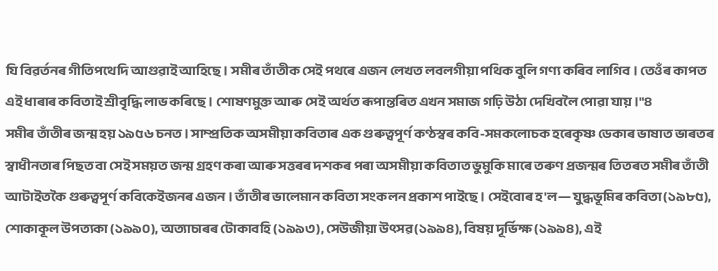যি বিৱৰ্তনৰ গীতিপথেদি আগুৱাই আহিছে। সমীৰ তাঁতীক সেই পথৰে এজন লেখত লবলগীয়া পথিক বুলি গণ্য কৰিব লাগিব। তেওঁৰ কাপত এই ধাৰাৰ কবিতাই শ্ৰীবৃদ্ধি লাভ কৰিছে। শোষণমুক্ত আৰু সেই অৰ্থত ৰূপান্তৰিত এখন সমাজ গঢ়ি উঠা দেখিবলৈ পোৱা যায়।"৪
সমীৰ তাঁতীৰ জন্ম হয় ১৯৫৬ চনত। সাম্প্ৰতিক অসমীয়া কবিতাৰ এক গুৰুত্বপূৰ্ণ কণ্ঠস্বৰ কবি-সমকলোচক হৰেকৃষ্ণ ডেকাৰ ভাষাত ভাৰতৰ স্বাধীনতাৰ পিছত বা সেই সময়ত জন্ম গ্ৰহণ কৰা আৰু সত্তৰৰ দশকৰ পৰা অসমীয়া কবিতাত ভুমুকি মাৰে তৰুণ প্ৰজন্মৰ তিতৰত সমীৰ তাঁতী আটাইতকৈ গুৰুত্বপূৰ্ণ কবিকেইজনৰ এজন। তাঁতীৰ ভালেমান কবিতা সংকলন প্ৰকাশ পাইছে। সেইবোৰ হ'ল― যুদ্ধভূমিৰ কবিতা(১৯৮৫), শোকাকূল উপত্যকা (১৯৯০), অত্যাচাৰৰ টোকাবহি (১৯৯৩), সেউজীয়া উৎসৱ(১৯৯৪), বিষয় দূৰ্ভিক্ষ (১৯৯৪), এই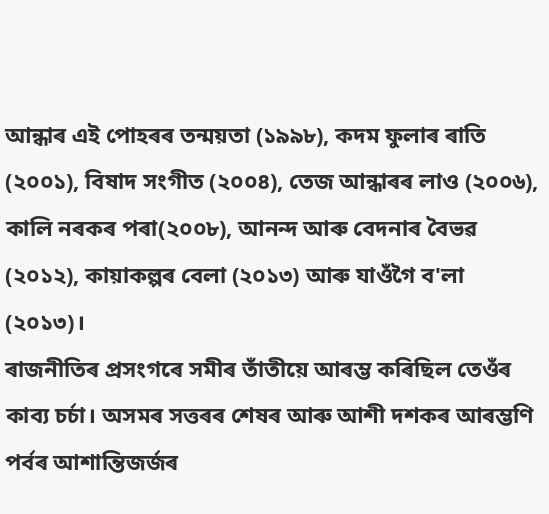আন্ধাৰ এই পোহৰৰ তন্ময়তা (১৯৯৮), কদম ফুলাৰ ৰাতি (২০০১), বিষাদ সংগীত (২০০৪), তেজ আন্ধাৰৰ লাও (২০০৬), কালি নৰকৰ পৰা(২০০৮), আনন্দ আৰু বেদনাৰ বৈভৱ (২০১২), কায়াকল্পৰ বেলা (২০১৩) আৰু যাওঁগৈ ব'লা (২০১৩)।
ৰাজনীতিৰ প্ৰসংগৰে সমীৰ তাঁতীয়ে আৰম্ভ কৰিছিল তেওঁৰ কাব্য চৰ্চা। অসমৰ সত্তৰৰ শেষৰ আৰু আশী দশকৰ আৰম্ভণি পৰ্বৰ আশান্তিজর্জৰ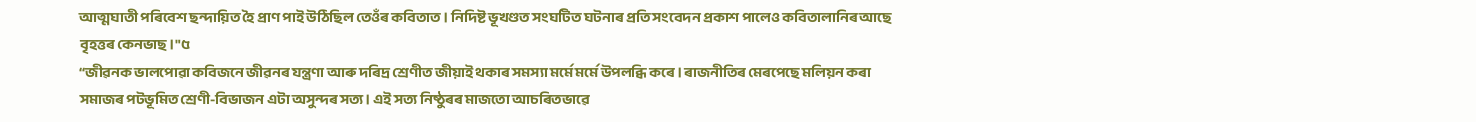আত্মঘাতী পৰিবেশ ছন্দায়িত হৈ প্ৰাণ পাই উঠিছিল তেওঁৰ কবিতাত। নিদিষ্ট ভূখণ্ডত সংঘটিত ঘটনাৰ প্ৰতি সংবেদন প্ৰকাশ পালেও কবিতালানিৰ আছে বৃহত্তৰ কেনভাছ।"৫
‘‘জীৱনক ভালপোৱা কবিজনে জীৱনৰ যন্ত্ৰণা আৰু দৰিদ্ৰ শ্ৰেণীত জীয়াই থকাৰ সমস্যা মৰ্মে মৰ্মে উপলব্ধি কৰে। ৰাজনীতিৰ মেৰপেছে মলিয়ন কৰা সমাজৰ পটভূমিত শ্ৰেণী-বিভাজন এটা অসুন্দৰ সত্য। এই সত্য নিষ্ঠুৰৰ মাজতো আচৰিতভাৱে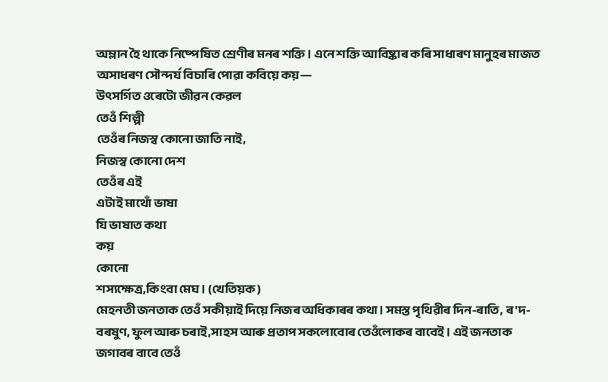অম্লান হৈ থাকে নিষ্পেষিত শ্ৰেণীৰ মনৰ শক্তি। এনে শক্তি আবিষ্কাৰ কৰি সাধাৰণ মানুহৰ মাজত অসাধৰণ সৌন্দৰ্য বিচাৰি পোৱা কবিয়ে কয়―
উৎসৰ্গিত ওৰেটো জীৱন কেৱল
তেওঁ শিল্পী
তেওঁৰ নিজস্ব কোনো জাতি নাই,
নিজস্ব কোনো দেশ
তেওঁৰ এই
এটাই মাথোঁ ভাষা
যি ভাষাত কথা
কয়
কোনো
শস্যক্ষেত্ৰ,কিংবা মেঘ। (খেতিয়ক)
মেহনতী জনতাক তেওঁ সকীয়াই দিয়ে নিজৰ অধিকাৰৰ কথা। সমস্ত পৃথিৱীৰ দিন-ৰাতি, ৰ'দ-বৰষুণ, ফুল আৰু চৰাই,সাহস আৰু প্ৰতাপ সকলোবোৰ তেওঁলোকৰ বাবেই। এই জনতাক জগাবৰ বাবে তেওঁ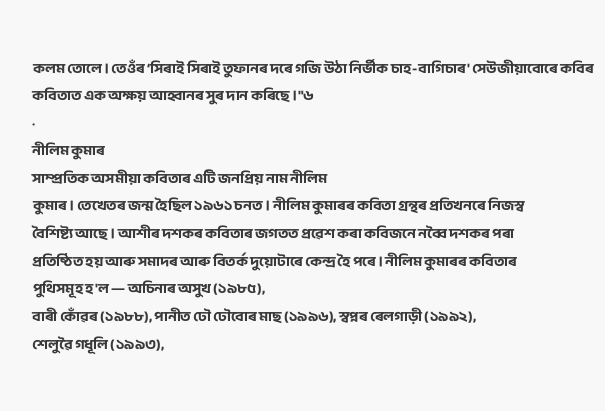কলম তোলে। তেওঁৰ ‘সিৰাই সিৰাই তুফানৰ দৰে গজি উঠা নিৰ্ভীক চাহ-বাগিচাৰ' সেউজীয়াবোৰে কবিৰ কবিতাত এক অক্ষয় আহ্বানৰ সুৰ দান কৰিছে।"৬
·
নীলিম কুমাৰ
সাম্প্ৰতিক অসমীয়া কবিতাৰ এটি জনপ্ৰিয় নাম নীলিম
কুমাৰ। তেখেতৰ জন্ম হৈছিল ১৯৬১ চনত। নীলিম কুমাৰৰ কবিতা গ্ৰন্থৰ প্ৰতিখনৰে নিজস্ব
বৈশিষ্ট্য আছে। আশীৰ দশকৰ কবিতাৰ জগতত প্ৰৱেশ কৰা কবিজনে নব্বৈ দশকৰ পৰা
প্ৰতিষ্ঠিত হয় আৰু সমাদৰ আৰু বিতৰ্ক দুয়োটাৰে কেন্দ্ৰ হৈ পৰে। নীলিম কুমাৰৰ কবিতাৰ
পুথিসমূহ হ'ল ― অচিনাৰ অসুখ (১৯৮৫),
বাৰী কোঁৱৰ (১৯৮৮), পানীত ঢৌ ঢৌবোৰ মাছ (১৯৯৬), স্বপ্নৰ ৰেলগাড়ী (১৯৯২),
শেলুৱৈ গধূলি (১৯৯৩),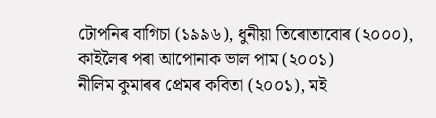টোপনিৰ বাগিচা (১৯৯৬), ধুনীয়া তিৰোতাবোৰ (২০০০),
কাইলৈৰ পৰা আপোনাক ভাল পাম (২০০১)
নীলিম কুমাৰৰ প্ৰেমৰ কবিতা (২০০১), মই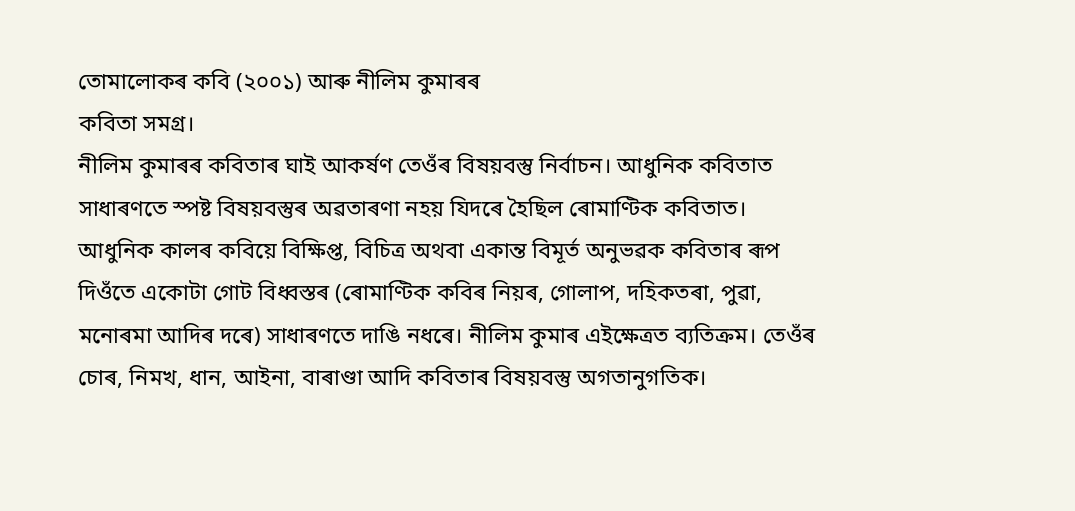তোমালোকৰ কবি (২০০১) আৰু নীলিম কুমাৰৰ
কবিতা সমগ্ৰ।
নীলিম কুমাৰৰ কবিতাৰ ঘাই আকৰ্ষণ তেওঁৰ বিষয়বস্তু নিৰ্বাচন। আধুনিক কবিতাত সাধাৰণতে স্পষ্ট বিষয়বস্তুৰ অৱতাৰণা নহয় যিদৰে হৈছিল ৰোমাণ্টিক কবিতাত। আধুনিক কালৰ কবিয়ে বিক্ষিপ্ত, বিচিত্ৰ অথবা একান্ত বিমূৰ্ত অনুভৱক কবিতাৰ ৰূপ দিওঁতে একোটা গোট বিধ্বস্তৰ (ৰোমাণ্টিক কবিৰ নিয়ৰ, গোলাপ, দহিকতৰা, পুৱা, মনোৰমা আদিৰ দৰে) সাধাৰণতে দাঙি নধৰে। নীলিম কুমাৰ এইক্ষেত্ৰত ব্যতিক্ৰম। তেওঁৰ চোৰ, নিমখ, ধান, আইনা, বাৰাণ্ডা আদি কবিতাৰ বিষয়বস্তু অগতানুগতিক।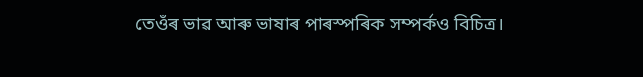তেওঁৰ ভাৱ আৰু ভাষাৰ পাৰস্পৰিক সম্পৰ্কও বিচিত্র।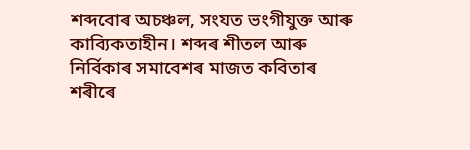শব্দবোৰ অচঞ্চল, সংযত ভংগীযুক্ত আৰু কাব্যিকতাহীন। শব্দৰ শীতল আৰু নিৰ্বিকাৰ সমাবেশৰ মাজত কবিতাৰ শৰীৰে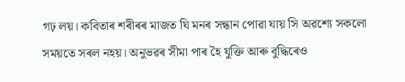গঢ় লয়। কবিতাৰ শৰীৰৰ মাজত যি মনৰ সন্ধান পোৱা যায় সি অৱশ্যে সকলো সময়তে সৰল নহয়। অনুভৱৰ সীমা পাৰ হৈ যুক্তি আৰু বুদ্ধিৰেও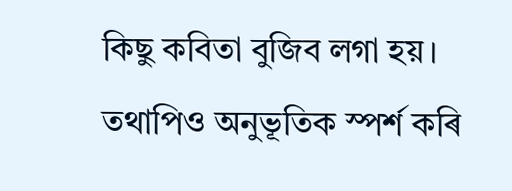কিছু কবিতা বুজিব লগা হয়। তথাপিও অনুভূতিক স্পৰ্শ কৰি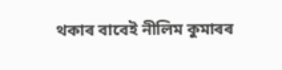থকাৰ বাবেই নীলিম কুমাৰৰ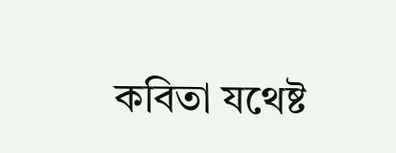কবিতা যথেষ্ট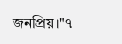জনপ্ৰিয়।"৭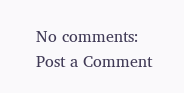No comments:
Post a Comment